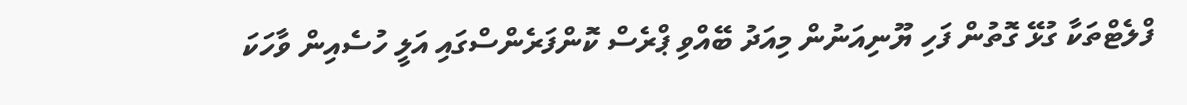ފްލެޓްތަކާ ގުޅޭ ގޮތުން ފަހި ޔޫނިއަނުން މިއަދު ބޭއްވި ޕްރެސް ކޮންފަރެންސްގައި އަލީ ހުސެއިން ވާހަކަ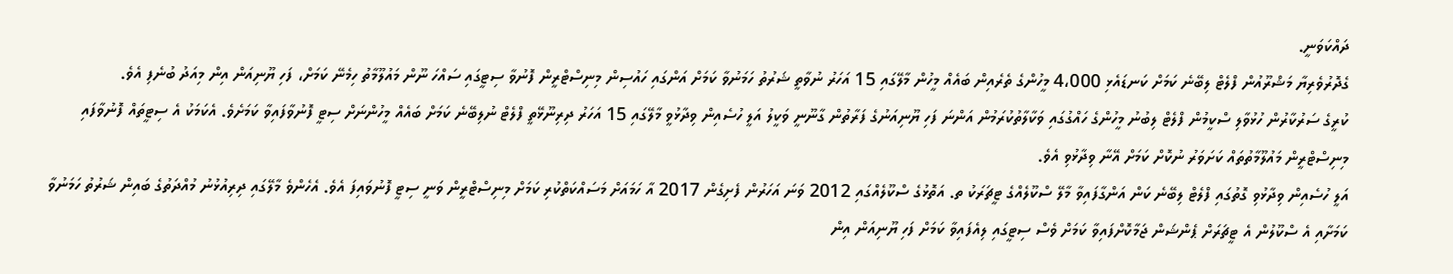ދައްކަވަނީ.
ގެދޮރުވެރިޔާ މަޝްރޫއުން ފްލެޓް ލިބޭނެ ކަމަށް ކަނޑައެޅި 4،000 މީހުންގެ ތެރެއިން ބައެއް މީހުން މާލޭގައި 15 އަހަރު ނުވާތީ ޝަރުތު ހަމަނުވާ ކަމަށް އަންގައި ހައުސިން މިނިސްޓްރީން ފޮނުވާ ސިޓީގައި ސައްހަ ނޫން މައުލޫމާތު ހިމެނޭ ކަމަށް، ފަހި ޔޫނިއަން އިން މިއަދު ބުނެފި އެވެ.
ކުރީގެ ސަރުކާރުން ހުޅުވާލި ސްކީމުން ފްލެޓް ލިބުނު މީހުންގެ ހައްގުގައި ވަކާލާތުކުރަމުން އަންނަ ފަހި ޔޫނިއަނުގެ ފަރާތުން ގާނޫނީ ވަކީލު އަލީ ހުސެއިން ވިދާޅުވީ މާލޭގައި 15 އަހަރު ދިރިނޫޅޭތީ ފްލެޓް ނުލިބޭނެ ކަމަށް ބައެއް މީހުންނަށް ސިޓީ ފޮނުވާފައިވާ ކަމަށެވެ. އެކަމަކު އެ ސިޓީތައް ފޮނުވާފައި މިނިސްޓްރީން މައުލޫމާތުތައް ކަށަވަރު ނުކޮށް ކަމަށް އޭނާ ވިދާޅުވި އެވެ.
އަލީ ހުސެއިން ވިދާޅުވި ގޮތުގައި ފްލެޓް ލިބޭނެ ކަން އަންގާފައިވާ މާލޭ ސްކޫލެއްގެ ޓީޗަރަކު ތ. އަތޮޅުގެ ސްކޫލެއްގައި 2012 ވަނަ އަހަރުން ފެށިގެން 2017 އާ ހަމައަށް މަސައްކަތްކުރި ކަމަށް މިނިސްޓްރީން ވަނީ ސިޓީ ފޮނުވައިފަ އެވެ. އެހެންވެ މާލޭގައި ދިރިއުޅުނު މުއްދަތުގެ ބައިން ޝަރުތު ހަމަނުވާ ކަމަށާއި އެ ސްކޫލުން އެ ޓީޗަރަށް ޕެންޝަން ޖަމާކޮށްފައިވާ ކަމަށް ވެސް ސިޓީގައި ލިއެފައިވާ ކަމަށް ފަހި ޔޫނިއަން އިން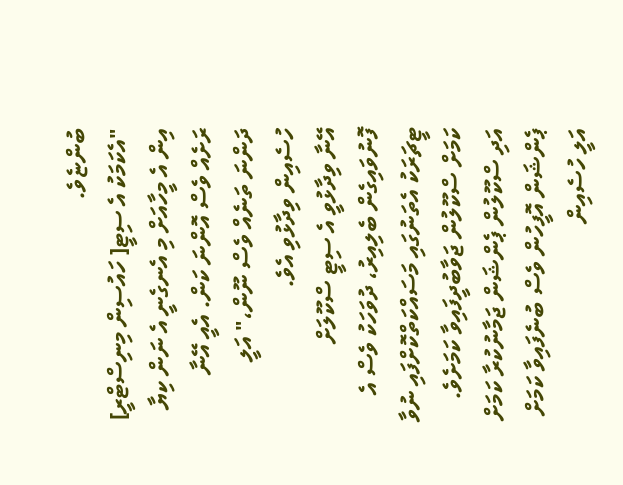ބުންޏެވެ.
"އެކަމަކު އެ ސިޓީ[ ހައުސިން މިނިސްޓްރީ] އިން އެ މީހާއަށް މި އެނގެނީ އެ ނަން ކިޔާ ރަށެއް ވެސް އޮންނަ ކަން. އެއީ އޭނާ ދަންނަ ތަނެއް ވެސް ނޫން،" އަލީ ހުސެއިން ވިދާޅުވި އެވެ.
އޭނާ ވިދާޅުވީ އެ ސިޓީ ސްކޫލަށް ފޮނުވައިގެން ބެލިއިރު، ދުވަހަކު ވެސް އެ ޓީޗަރަކު އެތަނުގައި މަސައްކަތްކޮށްފައި ނުވާ ކަމަށް ސްކޫލުން ޖަވާބުދީފައިވާ ކަމަށެވެ. އަދި ސްކޫލުން ޕެންޝަން ޖަމާނުކުރާ ކަމަށް ޕެންޝަން އޮފީހުން ވެސް ބުނެފައިވާ ކަމަށް އަލީ ހުސެއިން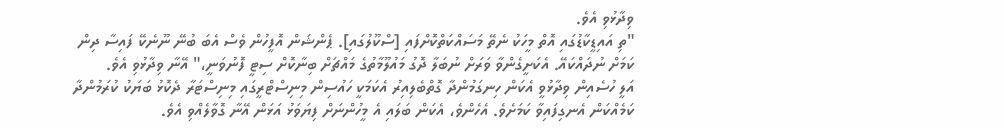ވިދާޅުވި އެވެ.
"ތި އައިޑީކާޑުގައި އޮތް މީހަކު ނެތޭ މަސައްކަތްކޮށްފައި [ސްކޫލުގައި]. ޕެންޝަން އޮފީހުން ވެސް އެބަ ބުނޭ ނޫނެކޭ ފައިސާ ދިން ކަމަށް ނުދައްކައޭ. އެކަށީގެންވާ ވަރަށް ނުބަލާ ދޮގު މައުލޫމާތުގެ މައްޗަށް ބިނާކޮށް ސިޓީ ފޮނުވަނީ،" އޭނާ ވިދާޅުވި އެވެ.
އަލީ ހުސެއިން ވިދާޅުވީ އެކަން ހިނގަމުންދާ ގޮތްބެލިއިރު އެކަމަކީ ހައުސިން މިނިސްޓްރީގައި މިނިސްޓަރާ ދެކޮޅު ބަޔަކު ކުރަމުންދާ ކަމެއްކަން އެނގިފައިވާ ކަމަށެވެ. އެހެންވެ، އެކަން ބަލައި އެ މީހުންނަށް ފިޔަވަޅު އަޅަން އޭނާ ގޮވާލެއްވި އެވެ.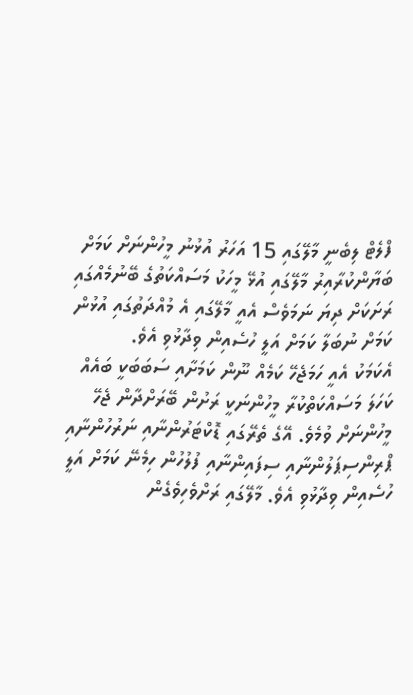ފްލެޓް ލިބެނީ މާލޭގައި 15 އަހަރު އުޅުނު މީހުންނަށް ކަމަށް ބަޔާންކުރާއިރު މާލޭގައި އުޅޭ މީހަކު މަސައްކަތުގެ ބޭނުމެއްގައި ރަށަކަށް ދިޔަ ނަމަވެސް އެއީ މާލޭގައި އެ މުއްދަތުގައި އުޅުން ކަމަށް ނުބަލާ ކަމަށް އަލީ ހުސެއިން ވިދާޅުވި އެވެ.
އެކަމަކު އެއީ ހަމަޖެހޭ ކަމެއް ނޫން ކަމަށާއި ސަބަބަކީ ބައެއް ކަހަލަ މަސައްކަތްކުރާ މީހުންނަކީ ރަށުން ބޭރަށްދާން ޖެހޭ މީހުންނަށް ވުމެވެ. އޭގެ ތެރޭގައި ޑޮކްޓަރުންނާއި ނަރުހުންނާއި ޕްރިންސިޕަލުންނާއި ސިފައިންނާއި ފުލުހުން ހިމެނޭ ކަމަށް އަލީ ހުސެއިން ވިދާޅުވި އެވެ. މާލޭގައި ރަށްވެހިވެގެން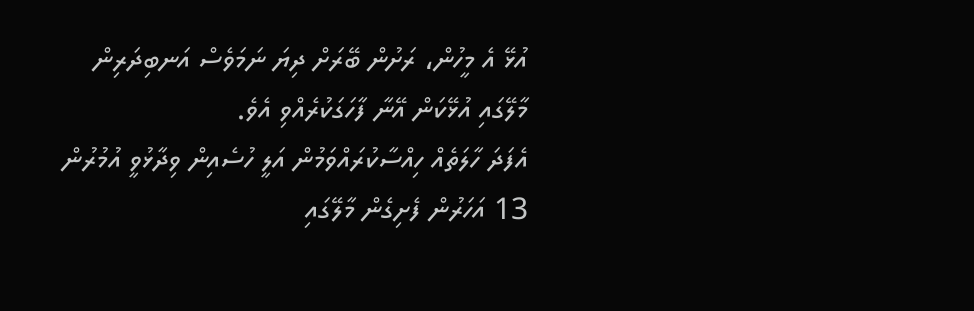އުޅޭ އެ މީހުން، ރަށުން ބޭރަށް ދިޔަ ނަމަވެސް އަނބިދަރިން މާލޭގައި އުޅޭކަން އޭނާ ފާހަގަކުރެއްވި އެވެ.
އެފަދަ ހާލަތެއް ހިއްސާކުރައްވަމުން އަލީ ހުސެއިން ވިދާޅުވީ އުމުރުން 13 އަހަރުން ފެށިގެން މާލޭގައި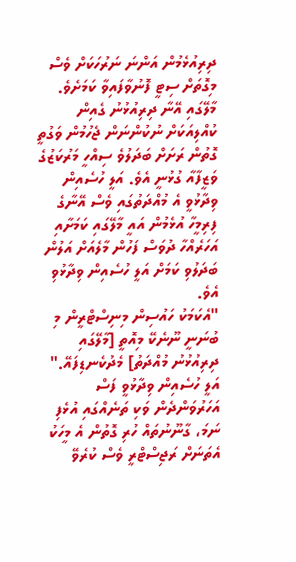ދިރިއުޅެމުން އަންނަ ނަރުހަކަށް ވެސް މިގޮތަށް ސިޓީ ފޮނުވާފައިވާ ކަމަށެވެ.
މާލޭގައި އޭނާ ދިރިއުޅުނު ގެއިން ކުއްލިއަކަށް ނުކުންނަން ޖެހުމުން ވަގުތީ ގޮތުން ރަށަށް ބަދަލުވެ ސިއްހީ މަރުކަޒުގެ ވަޒީފާއާ ގުޅުނީ އެވެ. އަލީ ހުސެއިން ވިދާޅުވީ އެ މުއްދަތުގައި ވެސް އޭނާގެ ފިރިމީހާ އުޅެމުން އައީ މާލޭގައި ކަމަށާއި އަހަރެއްހާ ދުވަސް ފަހުން މާލެއަށް އަލުން ބަދަލުވި ކަމަށް އަލީ ހުސެއިން ވިދާޅުވި އެވެ.
"އެކަމަކު ހައުސިން މިނިސްޓްރީން މި ބުނަނީ ނޫނެކޭ މިއޮތީ [މާލޭގައި ދިރިއުޅުނު މުއްދަތު] މެދުކެނޑިފައޭ."
އަލީ ހުސެއިން ވިދާޅުވީ ފަސް އަހަރުވަންދެން ވަކި ތަނެއްގައި އުޅެފި ނަމަ، ގާނޫނުތައް ހުރި ގޮތުން އެ މީހަކު އެތަނަށް ރަޖިސްޓްރީ ވެސް ކުރެވޭ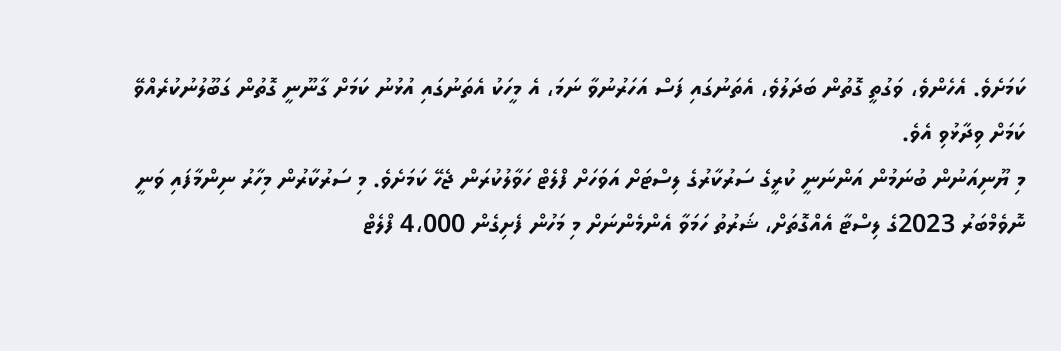ކަމަށެވެ. އެހެންވެ، ވަގުތީ ގޮތުން ބަދަލުވެ، އެތަނުގައި ފަސް އަހަރުނުވާ ނަމަ، އެ މީހަކު އެތަނުގައި އުޅުނު ކަމަށް ގާނޫނީ ގޮތުން ގަބޫލުނުކުރެއްވޭ ކަމަށް ވިދާޅުވި އެވެ.
މި ޔޫނިއަނުން ބުނަމުން އަންނަނީ ކުރީގެ ސަރުކާރުގެ ލިސްޓަށް އަވަހަށް ފްލެޓް ހަވާލުކުރަން ޖެހޭ ކަމަށެވެ. މި ސަރުކާރުން މިހާރު ނިންމާފައި ވަނީ ނޮވެމްބަރު 2023ގެ ލިސްޓާ އެއްގޮތަށް، ޝަރުތު ހަމަވާ އެންމެންނަށް މި މަހުން ފެށިގެން 4،000 ފްލެޓް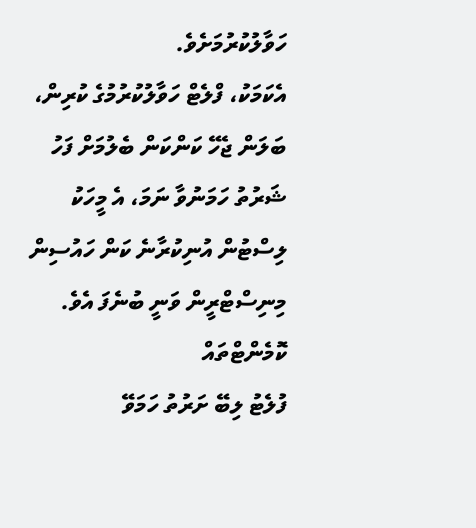ހަވާލުކުރުމަށެވެ.
އެކަމަކު، ފްލެޓް ހަވާލުކުރުމުގެ ކުރިން، ބަލަން ޖެހޭ ކަންކަން ބެލުމަށް ފަހު ޝަރުތު ހަމަނުވާ ނަމަ، އެ މީހަކު ލިސްޓުން އުނިކުރާނެ ކަން ހައުސިން މިނިސްޓްރީން ވަނީ ބުނެފަ އެވެ.
ކޮމެންޓްތައް
ފުލެޓު ލިބޭ ށަރުތު ހަމަވޭ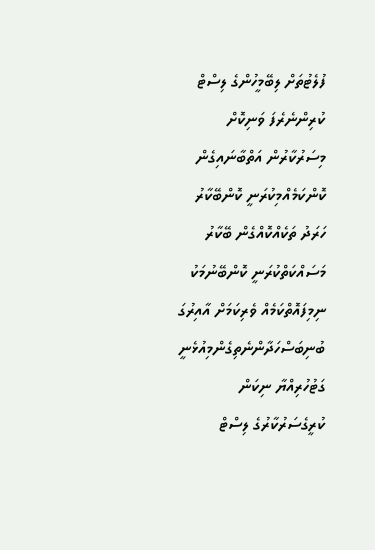ފުލެޓުތަށް ލިބޭމީހުންގެ ލިސްޓް ކުރިންނެރެފަ ވަނިކޮށް މިސަރުކާރުން އަތްބާނައިގެން ކޮންކަމެއްމިކުރަނީ ކޮންބޭކާރު ހަރަދު ތަކެއްކޮއްގެން ބޭކާރު މަސައްކަތްކުރަނީ ކޮންބޭނުމަކު ނިމިފައޮތްކަމެއް ވެރިކަމަށް އާއިރުގަ ބުނިބަސްހަދާންނެތިގެންމިއުޅެނީ ގަޓުހުރިއްޔާ ނިކަން ކުރީގެސަރުކާރުގެ ލިސްޓް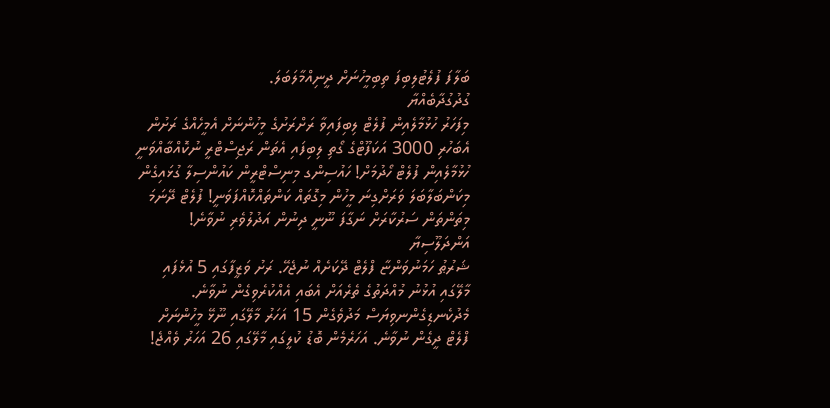ބަލާފަ ފުލެޓުލިބިފަ ތިބިމީހުނަށް ދީނިއްމާލަބަލަ.
ގުދުގުދާބެއްޔާ
މިފަހަރު ހުޅުމާލެއިން ފުލެޓް ލިބިފައިވާ ރަށްރަށުގެ މީހުންނަށް އެމީހެއްގެ ރަށުން އެބަހުރި 3000 އަކަފޫޓްގެ ގޯތި ލިބިފައި އެތަން ރަޖިސްޓްރީ ނުކޮއްބާއްވަނީ ހުޅުމާލެއިން ފުލެޓް ހޯދުމަށް! ހައުސިންގ މިނިސްޓްރީން ކައުންސިލާ ގުޅައިގެން މިކަންބަލާބަލަ ވަރަށްގިނަ މީހުން މިގޮތައް ކަންތައްކޮއްފަވަނީ! ފުލެޓް ދޭނަމަ މިތަންތަން ސަރުކާރަށް ނަގާފަ ނޫނީ ދިނުން އަދުލުވެރި ނުވާނެ!
އަންދަލޫސިޔާ
ޝަރުޠު ހަމަނުވަންޏާ ފްލެޓް ދޭކަށެއް ނުޖެހޭ. ރަށު ވަޒީފާގައި 5 އުޅެފައި މާލޭގައި އުޅުނު މުއްދަތުގެ ތެރެއަށް އެބައި އެއްކުރެވިގެން ނުވާނެ. މެދުކެނޑިގެންނވިޔަސް މަދުވެގެން 15 އަހަރު މާލޭގައި ނޫޅޭ މީހުންނަށް ފްލެޓް ދީގެން ނުވާނެ. އަހަރެމެން ބޮޑު ކުލީގައި މާލޭގައި 26 އަހަރު ވެއްޖެ!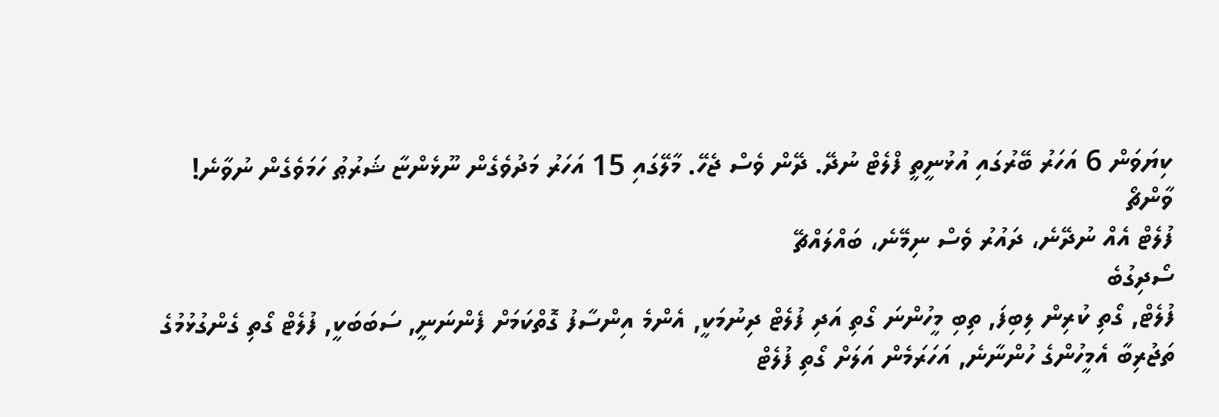ކިޔަވަން 6 އަހަރު ބޭރުގައި އުޅުނީތީ ފްލެޓް ނުދޭ. ދޭން ވެސް ޖެހޭ. މާލޭގައި 15 އަހަރު މަދުވެގެން ނޫޅެންޏާ ޝަރުޠު ހަމަވެގެން ނުވާނެ!
ވާންޗޯ
ފުލެޓް އެއް ނުދޭނެ، ދައުރު ވެސް ނިމޭނެ، ބައްލައްޗޭ
ސޯދިގުބެ
ފުލެޓް, ގޯތި ކުރިން ލިބިފަ, ތިބި މީހުންނަ ގޯތި އަދި ފުލެޓް ދިނުމަކީ, އެންމެ އިންސާފު ގޮތްކަމަށް ފެންނަނީ, ސަބަބަކީ, ފުލެޓް ގޯތި ގެންގުޅުމުގެ ތަޖުރިބާ އެމީހުންގެ ހުންނާނެ, އަހަރަމެން އަލަށް ގޯތި ފުލެޓް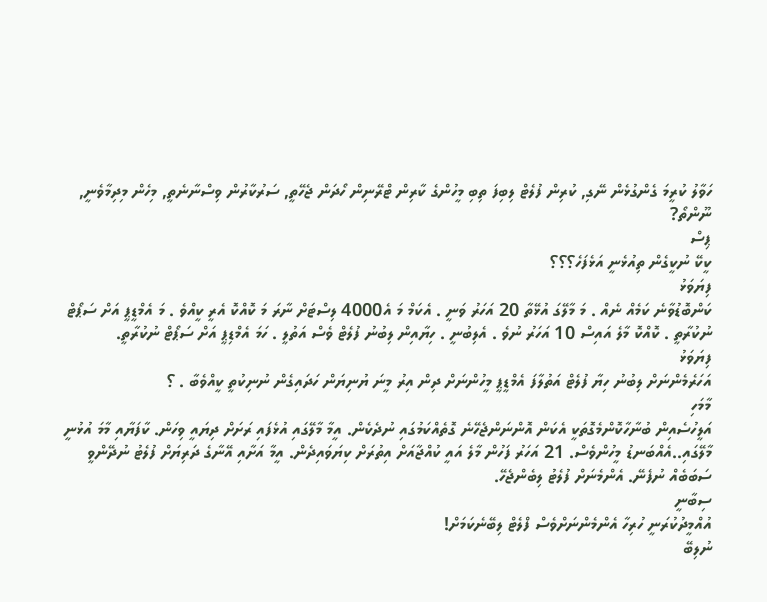ހަވާލު ކުރީމަ ގެންގުޅެން ނޭގި, ކުރިން ފުލެޓް ލިބިފަ ތިބި މީހުންގެ ކާރިން ޓްރޭނިން ހޯދަން ޖެހޭތީ, ސަރުކާރުން ވިސްނާނެތީ, މިހެން މިދިމާވެނީ, ނޫންތޯ?
ޕިސް
ކީކޭ ނުކީގެން ތިއުޅެނީ އަޅެފަހެ؟؟؟
ފިޔަވަޅު
ކަންބޮޑުވާނެ ކަމެއް ނެއް . މަ މާލޭގަ އުޅޭތާ 20 އަހަރު ވަނީ . އެކަމް މަ އެ4000 ލިސްޓަށް ނާރަ މަ ކޮއްކޮ އެރީ ކީއްވެ . މަ އެމްޑީޕީ އަށް ސަޕޯޓް ނުކުރާތީ . ކޮއްކޮ މާލެ އައިސް 10 އަހަރު ނުވެ . އެލިބުނީ . ހިޔާއިން ލިބުނު ފުލެޓް ވެސް އަތުލީ . ހަމަ އެމްޑިޕީ އަށް ސަޕޯޓް ނުކުރާތީ.
ފިޔަވަޅު
އަހަރެމެންނަށް ލިބުނު ހިޔާ ފުލެޓް އަތުލާފަ އެމްޑީޕީ މީހުންނަށް ދިން އިރު މީނަ ޔުނިޔަން ހަދައިގެން ނުނިކުތީ ކީއްވެބާ . ؟
މާމަހި
އަލީހުސެއިން ބުނާހާކޮންމެގޮތަކީ އެކަން އޮންނަންޖެހޭނެ ގޮތެއްކަމުގައި ނުދެކެން. އީމާ މާލޭގައި އުޅެފައި ރަށަށް ދިޔައީ ވިހަން. ކާފަޔާއި މާމަ އުޅުނީ މާލޭގައި..އެއްބަނޑު މީހުންވެސް. 21 އަހަރު ފަހުން މާލެ އައީ ކުއްޖާއަށް އިތުރަށް ކިޔަވައިދެން. އީމާ އަށާއި އޭނާގެ ދަރިޔަށް ފުލެޓު ނުދޭންވީ ސަބަބެއް ނުފެނޭ. އެންމެނަށް ފުލެޓު ލިބެންޖެހޭ.
ސިބާނީ
އުއްމީދުކުރަނީ ހުރިހާ އެންމެންނަށްވެސް ފްލެޓް ލިބޭނެކަމަށް!
ނުލިބޭ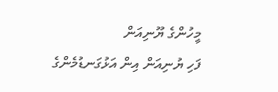މީހުންގެ ޔޫނިއަން
ފަހި ޔުނިއަން އިން އަޅުގަނޑުމެންގެ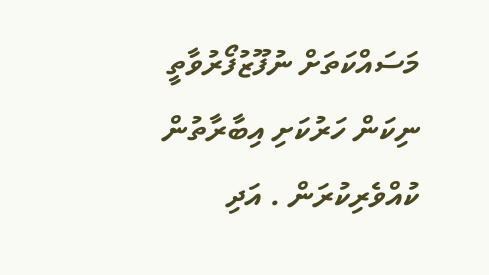މަސައްކަތަށް ނުފޫޒުފޯރުވާތީ ނިކަން ހަރުކަށި އިބާރާތުން ކުއްވެރިކުރަން . އަދި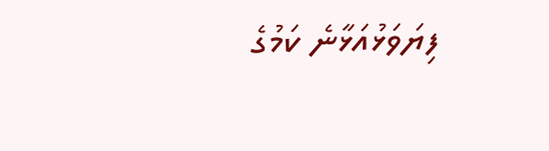ފިޔަވަޅުއަޅާނެ ކަމުގެ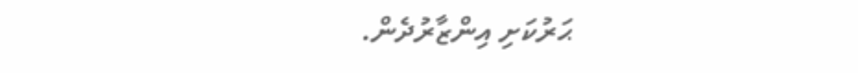ޙަރުކަށި އިންޒާރުދެން.